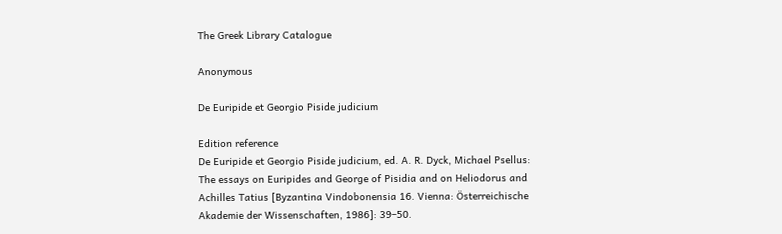The Greek Library Catalogue

Anonymous

De Euripide et Georgio Piside judicium

Edition reference
De Euripide et Georgio Piside judicium, ed. A. R. Dyck, Michael Psellus: The essays on Euripides and George of Pisidia and on Heliodorus and Achilles Tatius [Byzantina Vindobonensia 16. Vienna: Österreichische Akademie der Wissenschaften, 1986]: 39–50.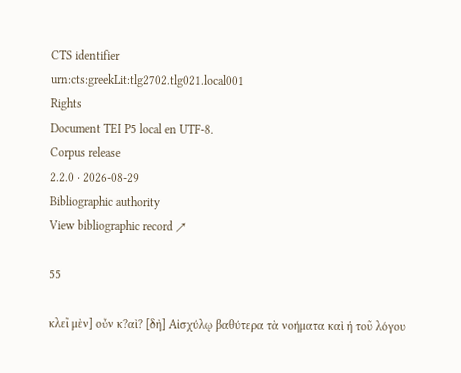CTS identifier
urn:cts:greekLit:tlg2702.tlg021.local001
Rights
Document TEI P5 local en UTF-8.
Corpus release
2.2.0 · 2026-08-29
Bibliographic authority
View bibliographic record ↗

55

κλεῖ μὲν] οὖν κ?αὶ? [δὴ] Αἰσχύλῳ βαθύτερα τὰ νοήματα καὶ ἡ τοῦ λόγου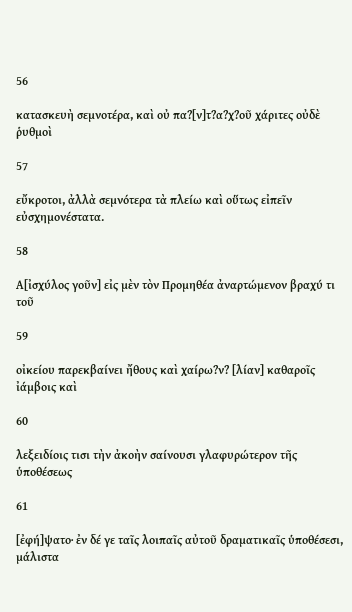56

κατασκευὴ σεμνοτέρα, καὶ οὐ πα?[ν]τ?α?χ?οῦ χάριτες οὐδὲ ῥυθμοὶ

57

εὔκροτοι, ἀλλὰ σεμνότερα τὰ πλείω καὶ οὕτως εἰπεῖν εὐσχημονέστατα.

58

Α[ἰσχύλος γοῦν] εἰς μὲν τὸν Προμηθέα ἀναρτώμενον βραχύ τι τοῦ

59

οἰκείου παρεκβαίνει ἤθους καὶ χαίρω?ν? [λίαν] καθαροῖς ἰάμβοις καὶ

60

λεξειδίοις τισι τὴν ἀκοὴν σαίνουσι γλαφυρώτερον τῆς ὑποθέσεως

61

[ἐφή]ψατο· ἐν δέ γε ταῖς λοιπαῖς αὐτοῦ δραματικαῖς ὑποθέσεσι, μάλιστα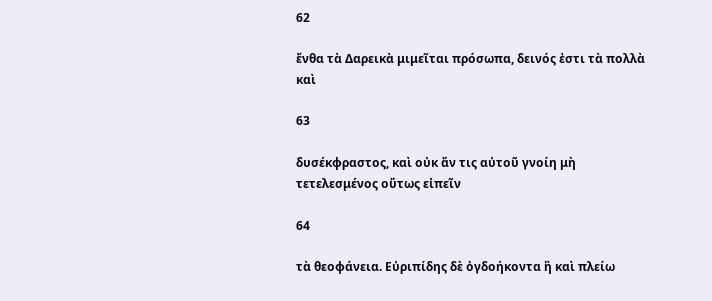62

ἔνθα τὰ Δαρεικὰ μιμεῖται πρόσωπα, δεινός ἐστι τὰ πολλὰ καὶ

63

δυσέκφραστος, καὶ οὐκ ἄν τις αὐτοῦ γνοίη μὴ τετελεσμένος οὕτως εἰπεῖν

64

τὰ θεοφάνεια. Εὐριπίδης δὲ ὀγδοήκοντα ἢ καὶ πλείω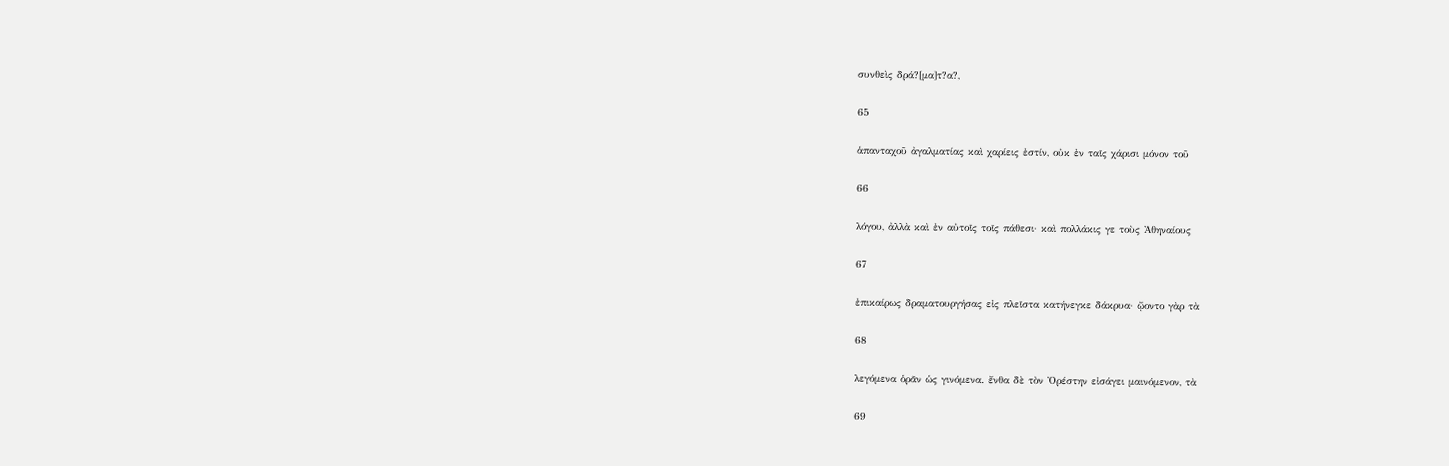συνθεὶς δρά?[μα]τ?α?,

65

ἁπανταχοῦ ἀγαλματίας καὶ χαρίεις ἐστίν, οὐκ ἐν ταῖς χάρισι μόνον τοῦ

66

λόγου, ἀλλὰ καὶ ἐν αὐτοῖς τοῖς πάθεσι· καὶ πολλάκις γε τοὺς Ἀθηναίους

67

ἐπικαίρως δραματουργήσας εἰς πλεῖστα κατήνεγκε δάκρυα· ᾤοντο γὰρ τὰ

68

λεγόμενα ὁρᾶν ὡς γινόμενα. ἔνθα δὲ τὸν Ὀρέστην εἰσάγει μαινόμενον, τὰ

69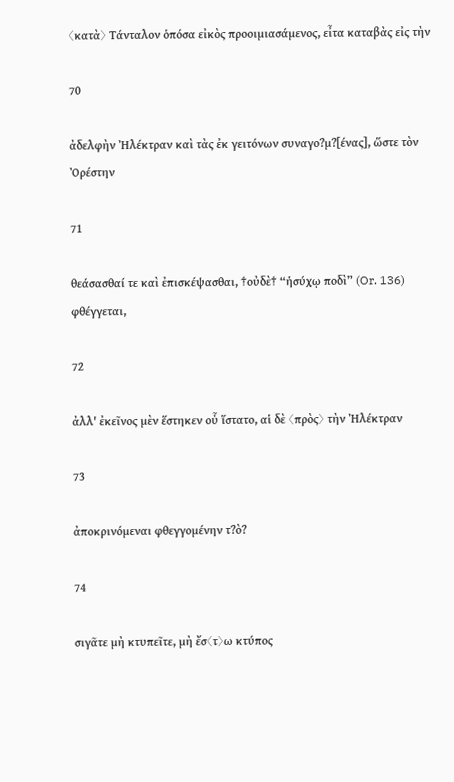〈κατὰ〉 Τάνταλον ὁπόσα εἰκὸς προοιμιασάμενος, εἶτα καταβὰς εἰς τὴν

70

ἀδελφὴν Ἠλέκτραν καὶ τὰς ἐκ γειτόνων συναγο?μ?[ένας], ὥστε τὸν Ὀρέστην

71

θεάσασθαί τε καὶ ἐπισκέψασθαι, †οὐδὲ† “ἡσύχῳ ποδὶ” (Or. 136) φθέγγεται,

72

ἀλλ' ἐκεῖνος μὲν ἕστηκεν οὗ ἵστατο, αἱ δὲ 〈πρὸς〉 τὴν Ἠλέκτραν

73

ἀποκρινόμεναι φθεγγομένην τ?ὸ?

74

σιγᾶτε μὴ κτυπεῖτε, μὴ ἔσ〈τ〉ω κτύπος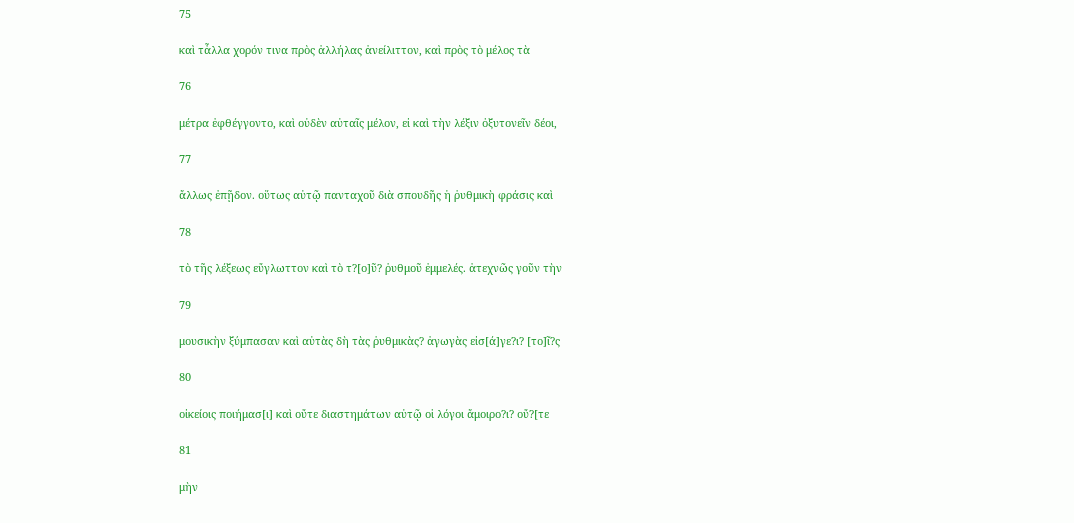75

καὶ τἆλλα χορόν τινα πρὸς ἀλλήλας ἀνείλιττον, καὶ πρὸς τὸ μέλος τὰ

76

μέτρα ἐφθέγγοντο, καὶ οὐδὲν αὐταῖς μέλον, εἰ καὶ τὴν λέξιν ὀξυτονεῖν δέοι,

77

ἄλλως ἐπῇδον. οὕτως αὐτῷ πανταχοῦ διὰ σπουδῆς ἡ ῥυθμικὴ φράσις καὶ

78

τὸ τῆς λέξεως εὔγλωττον καὶ τὸ τ?[ο]ῦ? ῥυθμοῦ ἐμμελές. ἀτεχνῶς γοῦν τὴν

79

μουσικὴν ξύμπασαν καὶ αὐτὰς δὴ τὰς ῥυθμικὰς? ἀγωγὰς εἰσ[ά]γε?ι? [το]ῖ?ς

80

οἰκείοις ποιήμασ[ι] καὶ οὔτε διαστημάτων αὐτῷ οἱ λόγοι ἄμοιρο?ι? οὔ?[τε

81

μὴν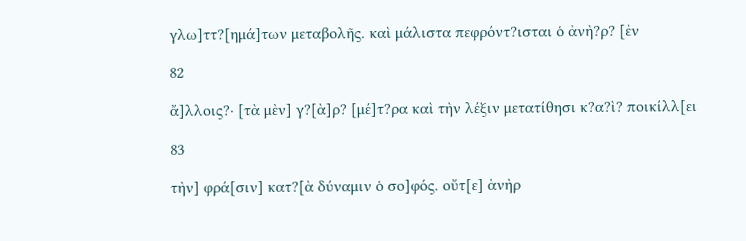γλω]ττ?[ημά]των μεταβολῆς. καὶ μάλιστα πεφρόντ?ισται ὁ ἀνὴ?ρ? [ἐν

82

ἄ]λλοις?· [τὰ μὲν] γ?[ὰ]ρ? [μέ]τ?ρα καὶ τὴν λέξιν μετατίθησι κ?α?ὶ? ποικίλλ[ει

83

τὴν] φρά[σιν] κατ?[ὰ δύναμιν ὁ σο]φός. οὔτ[ε] ἁνὴρ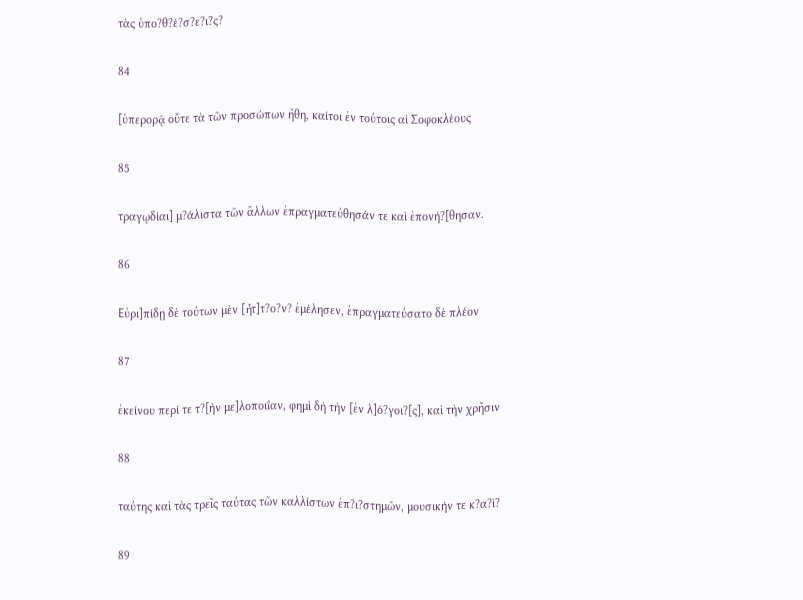τὰς ὑπο?θ?έ?σ?ε?ι?ς?

84

[ὑπερορᾷ οὔτε τὰ τῶν προσώπων ἤθη, καίτοι ἐν τούτοις αἱ Σοφοκλέους

85

τραγῳδίαι] μ?άλιστα τῶν ἄλλων ἐπραγματεύθησάν τε καὶ ἐπονή?[θησαν.

86

Εὐρι]πίδῃ δὲ τούτων μὲν [ἧτ]τ?ο?ν? ἐμέλησεν, ἐπραγματεύσατο δὲ πλέον

87

ἐκείνου περί τε τ?[ὴν με]λοποιΐαν, φημὶ δὴ τὴν [ἐν λ]ό?γοι?[ς], καὶ τὴν χρῆσιν

88

ταύτης καὶ τὰς τρεῖς ταύτας τῶν καλλίστων ἐπ?ι?στημῶν, μουσικήν τε κ?α?ὶ?

89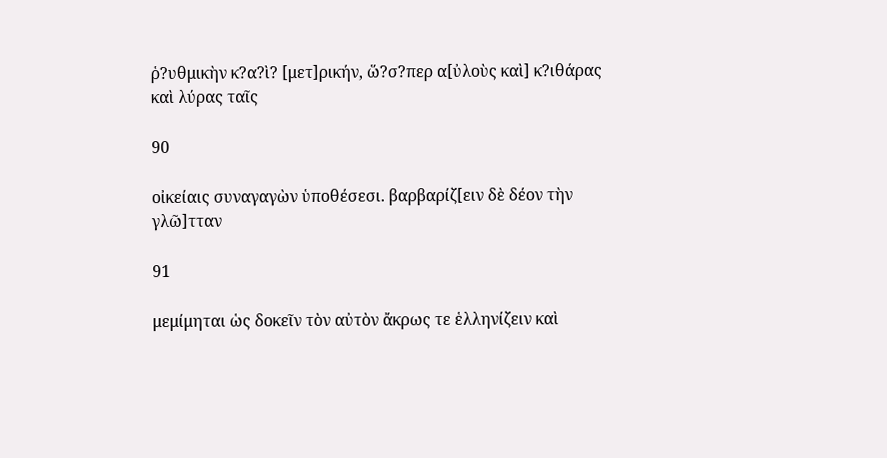ῥ?υθμικὴν κ?α?ὶ? [μετ]ρικήν, ὥ?σ?περ α[ὐλοὺς καὶ] κ?ιθάρας καὶ λύρας ταῖς

90

οἰκείαις συναγαγὼν ὑποθέσεσι. βαρβαρίζ[ειν δὲ δέον τὴν γλῶ]τταν

91

μεμίμηται ὡς δοκεῖν τὸν αὐτὸν ἄκρως τε ἑλληνίζειν καὶ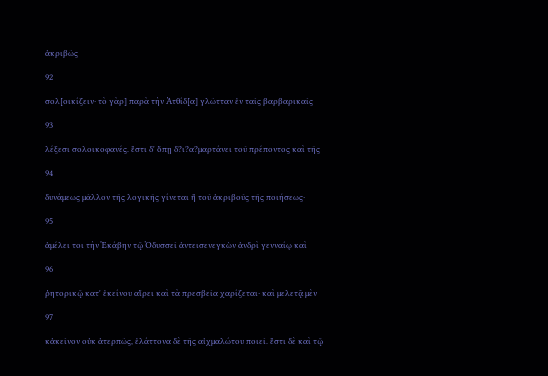ἀκριβῶς

92

σολ[οικίζειν· τὸ γὰρ] παρὰ τὴν Ἀτθίδ[α] γλῶτταν ἐν ταῖς βαρβαρικαῖς

93

λέξεσι σολοικοφανές. ἔστι δ' ὅπῃ δ?ι?α?μαρτάνει τοῦ πρέποντος καὶ τῆς

94

δυνάμεως μᾶλλον τῆς λογικῆς γίνεται ἢ τοῦ ἀκριβοῦς τῆς ποιήσεως·

95

ἀμέλει τοι τὴν Ἑκάβην τῷ Ὀδυσσεῖ ἀντεισενεγκὼν ἀνδρὶ γενναίῳ καὶ

96

ῥητορικῷ κατ' ἐκείνου αἴρει καὶ τὰ πρεσβεῖα χαρίζεται· καὶ μελετᾷ μὲν

97

κἀκεῖνον οὐκ ἀτερπῶς, ἐλάττονα δὲ τῆς αἰχμαλώτου ποιεῖ. ἔστι δὲ καὶ τῷ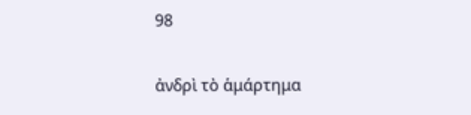98

ἀνδρὶ τὸ ἁμάρτημα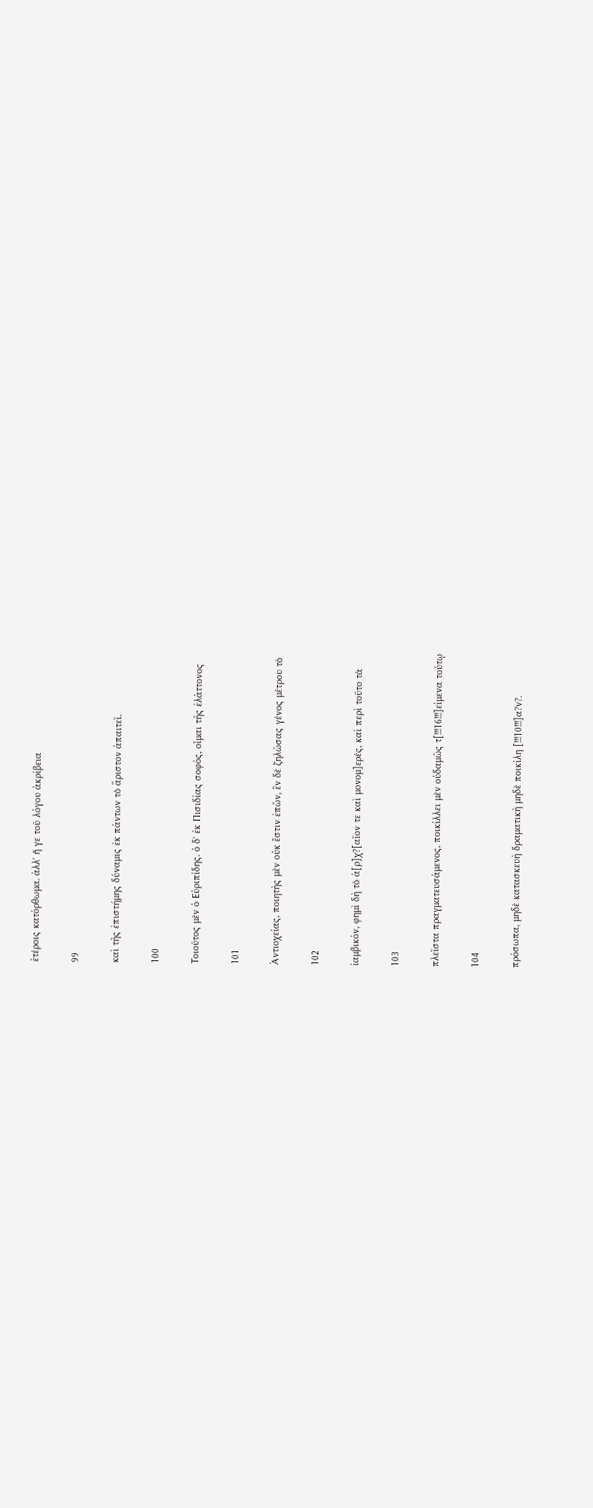ἑτέροις κατόρθωμα. ἀλλ' ἥ γε τοῦ λόγου ἀκρίβεια

99

καὶ τῆς ἐπιστήμης δύναμις ἐκ πάντων τὸ ἄριστον ἀπαιτεῖ.

100

Τοιοῦτος μὲν ὁ Εὐριπίδης. ὁ δ' ἐκ Πισιδίας σοφός, οἶμαι τῆς ἐλάττονος

101

Ἀντιοχείας, ποιητὴς μὲν οὐκ ἔστιν ἐπῶν, ἓν δὲ ζηλώσας γένος μέτρου τὸ

102

ἰαμβικόν, φημὶ δὴ τὸ ἀ[ρ]χ?[αῖον τε καὶ μονομ]ερές, καὶ περὶ τοῦτο τὰ

103

πλεῖστα πραγματευσάμενος, ποικίλλει μὲν οὐδαμῶς τ[!!!16!!!]είμενα τούτῳ

104

πρόσωπα, μηδὲ κατασκευὴ δραματικὴ μηδὲ ποικίλη [!!!10!!!]α?ν?.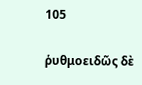105

ῥυθμοειδῶς δὲ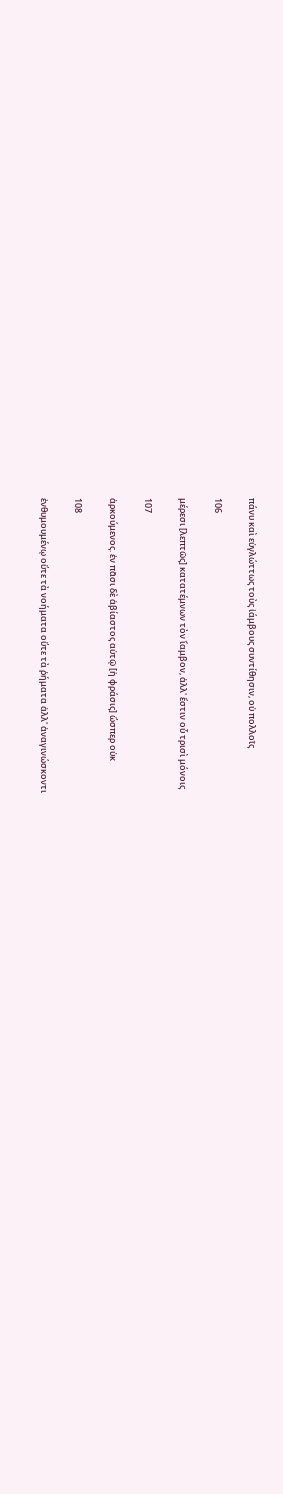πάνυ καὶ εὐγλώττως τοὺς ἰάμβους συντίθησιν, οὐ πολλοῖς

106

μέρεσι [λεπτῶς] κατατέμνων τὸν ἴαμβον, ἀλλ' ἔστιν οὗ τρισὶ μόνοις

107

ἀρκούμενος. ἐν πᾶσι δὲ ἀβίαστος αὐτῷ [ἡ φράσις] ὥσπερ οὐκ

108

ἐνθυμουμένῳ οὔτε τὰ νοήματα οὔτε τὰ ῥήματα ἀλλ' ἀναγινώσκοντι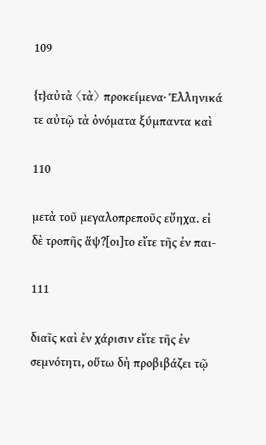109

{τ}αὐτὰ 〈τὰ〉 προκείμενα· Ἑλληνικά τε αὐτῷ τὰ ὀνόματα ξύμπαντα καὶ

110

μετὰ τοῦ μεγαλοπρεποῦς εὔηχα. εἰ δὲ τροπῆς ἅψ?[οι]το εἴτε τῆς ἐν παι-

111

διαῖς καὶ ἐν χάρισιν εἴτε τῆς ἐν σεμνότητι, οὕτω δὴ προβιβάζει τῷ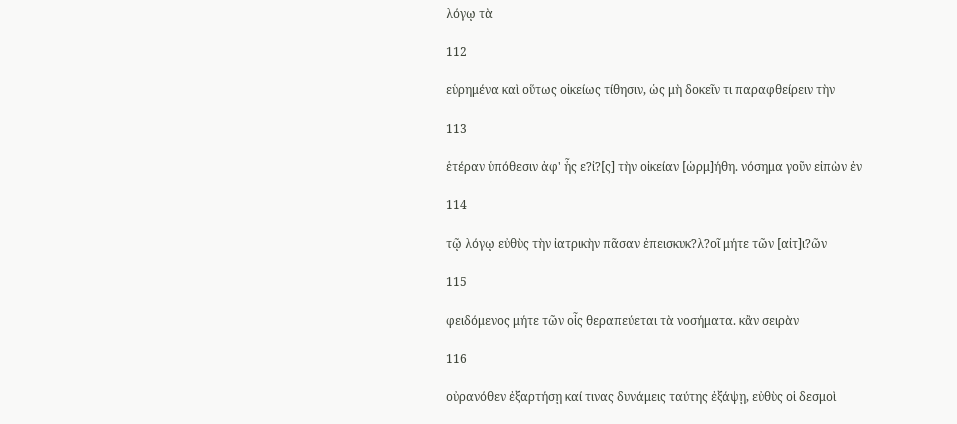λόγῳ τὰ

112

εὑρημένα καὶ οὕτως οἰκείως τίθησιν, ὡς μὴ δοκεῖν τι παραφθείρειν τὴν

113

ἑτέραν ὑπόθεσιν ἀφ' ἧς ε?ἰ?[ς] τὴν οἰκείαν [ὡρμ]ήθη. νόσημα γοῦν εἰπὼν ἐν

114

τῷ λόγῳ εὐθὺς τὴν ἰατρικὴν πᾶσαν ἐπεισκυκ?λ?οῖ μήτε τῶν [αἰτ]ι?ῶν

115

φειδόμενος μήτε τῶν οἷς θεραπεύεται τὰ νοσήματα. κἂν σειρὰν

116

οὐρανόθεν ἐξαρτήσῃ καί τινας δυνάμεις ταύτης ἐξάψῃ, εὐθὺς οἱ δεσμοὶ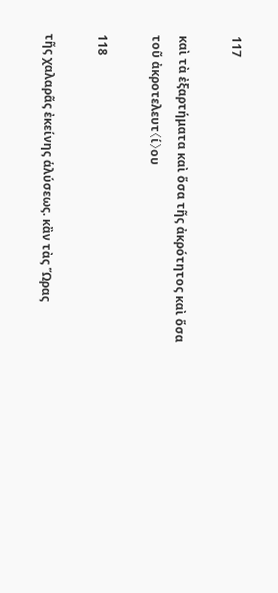117

καὶ τὰ ἐξαρτήματα καὶ ὅσα τῆς ἀκρότητος καὶ ὅσα τοῦ ἀκροτελευτ〈ί〉ου

118

τῆς χαλαρᾶς ἐκείνης ἁλύσεως. κἂν τὰς Ὥρας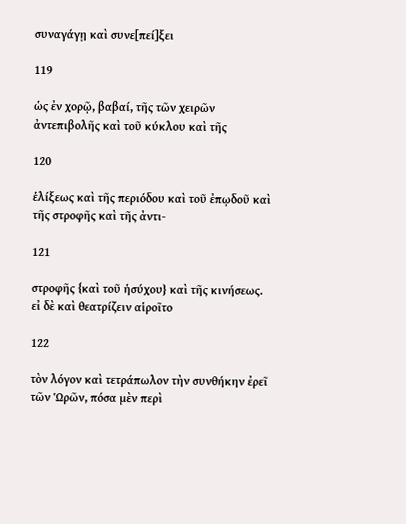συναγάγῃ καὶ συνε[πεί]ξει

119

ὡς ἐν χορῷ, βαβαί, τῆς τῶν χειρῶν ἀντεπιβολῆς καὶ τοῦ κύκλου καὶ τῆς

120

ἑλίξεως καὶ τῆς περιόδου καὶ τοῦ ἐπῳδοῦ καὶ τῆς στροφῆς καὶ τῆς ἀντι-

121

στροφῆς {καὶ τοῦ ἡσύχου} καὶ τῆς κινήσεως. εἰ δὲ καὶ θεατρίζειν αἱροῖτο

122

τὸν λόγον καὶ τετράπωλον τὴν συνθήκην ἐρεῖ τῶν Ὡρῶν, πόσα μὲν περὶ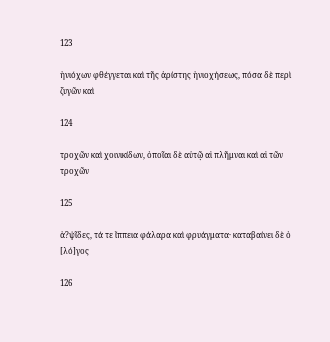123

ἡνιόχων φθέγγεται καὶ τῆς ἀρίστης ἡνιοχήσεως, πόσα δὲ περὶ ζυγῶν καὶ

124

τροχῶν καὶ χοινικίδων, ὁποῖαι δὲ αὐτῷ αἱ πλῆμναι καὶ αἱ τῶν τροχῶν

125

ἁ?ψῖδες, τά τε ἵππεια φάλαρα καὶ φρυάγματα· καταβαίνει δὲ ὁ [λό]γος

126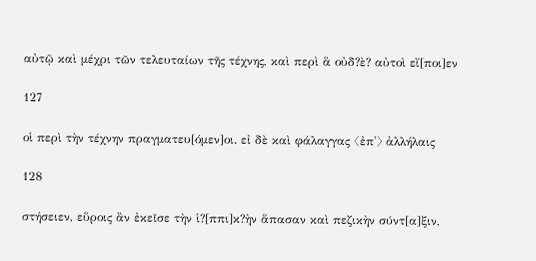αὐτῷ καὶ μέχρι τῶν τελευταίων τῆς τέχνης, καὶ περὶ ἃ οὐδ?ὲ? αὐτοὶ εἴ[ποι]εν

127

οἱ περὶ τὴν τέχνην πραγματευ[όμεν]οι. εἰ δὲ καὶ φάλαγγας 〈ἐπ'〉 ἀλλήλαις

128

στήσειεν, εὕροις ἂν ἐκεῖσε τὴν ἱ?[ππι]κ?ὴν ἅπασαν καὶ πεζικὴν σύντ[α]ξιν,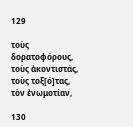129

τοὺς δορατοφόρους, τοὺς ἀκοντιστάς, τοὺς τοξ[ό]τας, τὸν ἐνωμοτίαν,

130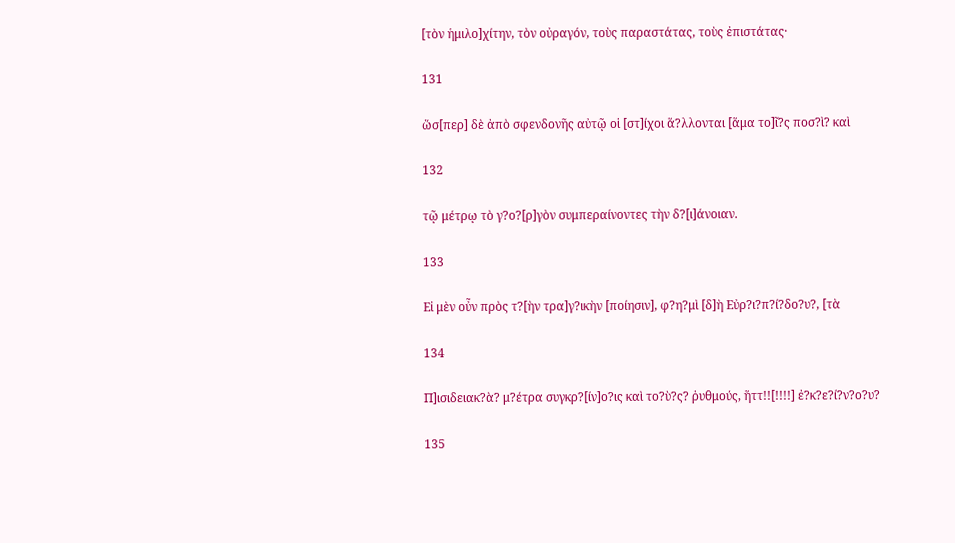[τὸν ἡμιλο]χίτην, τὸν οὐραγόν, τοὺς παραστάτας, τοὺς ἐπιστάτας·

131

ὥσ[περ] δὲ ἀπὸ σφενδονῆς αὐτῷ οἱ [στ]ίχοι ἅ?λλονται [ἅμα το]ῖ?ς ποσ?ὶ? καὶ

132

τῷ μέτρῳ τὸ γ?ο?[ρ]γὸν συμπεραίνοντες τὴν δ?[ι]άνοιαν.

133

Εἰ μὲν οὖν πρὸς τ?[ὴν τρα]γ?ικὴν [ποίησιν], φ?η?μὶ [δ]ὴ Εὐρ?ι?π?ί?δο?υ?, [τὰ

134

Π]ισιδειακ?ὰ? μ?έτρα συγκρ?[ίν]ο?ις καὶ το?ὺ?ς? ῥυθμούς, ἥττ!![!!!!] ἐ?κ?ε?ί?ν?ο?υ?

135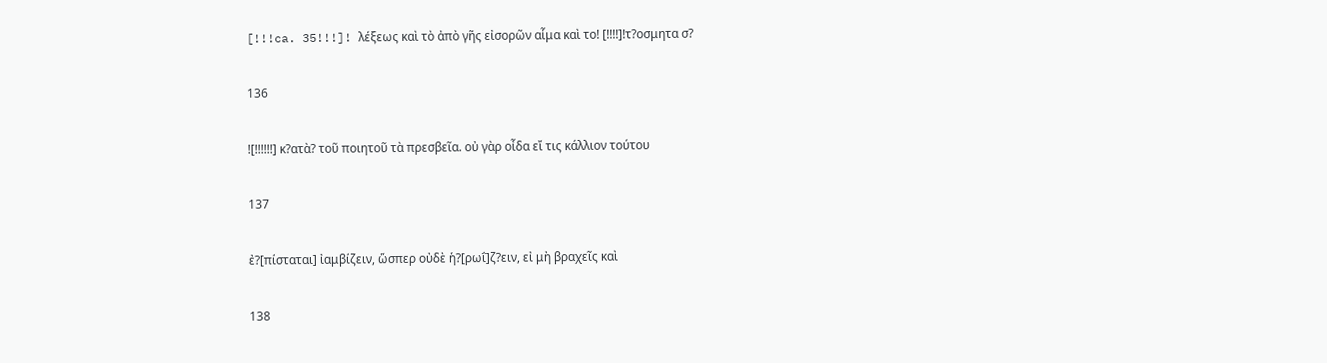[!!!ca. 35!!!]! λέξεως καὶ τὸ ἀπὸ γῆς εἰσορῶν αἷμα καὶ το! [!!!!]!τ?οσμητα σ?

136

![!!!!!!] κ?ατὰ? τοῦ ποιητοῦ τὰ πρεσβεῖα. οὐ γὰρ οἶδα εἴ τις κάλλιον τούτου

137

ἐ?[πίσταται] ἰαμβίζειν, ὥσπερ οὐδὲ ἡ?[ρωΐ]ζ?ειν, εἰ μὴ βραχεῖς καὶ

138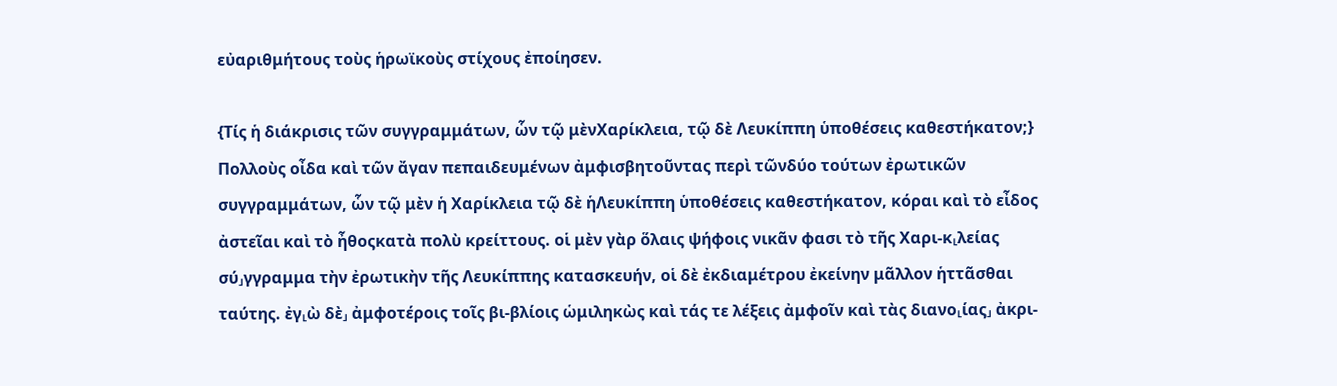εὐαριθμήτους τοὺς ἡρωϊκοὺς στίχους ἐποίησεν.

{Τίς ἡ διάκρισις τῶν συγγραμμάτων, ὧν τῷ μὲνΧαρίκλεια, τῷ δὲ Λευκίππη ὑποθέσεις καθεστήκατον;} Πολλοὺς οἶδα καὶ τῶν ἄγαν πεπαιδευμένων ἀμφισβητοῦντας περὶ τῶνδύο τούτων ἐρωτικῶν συγγραμμάτων, ὧν τῷ μὲν ἡ Χαρίκλεια τῷ δὲ ἡΛευκίππη ὑποθέσεις καθεστήκατον, κόραι καὶ τὸ εἶδος ἀστεῖαι καὶ τὸ ἦθοςκατὰ πολὺ κρείττους. οἱ μὲν γὰρ ὅλαις ψήφοις νικᾶν φασι τὸ τῆς Χαρι-κ⸤λείας σύ⸥γγραμμα τὴν ἐρωτικὴν τῆς Λευκίππης κατασκευήν, οἱ δὲ ἐκδιαμέτρου ἐκείνην μᾶλλον ἡττᾶσθαι ταύτης. ἐγ⸤ὼ δὲ⸥ ἀμφοτέροις τοῖς βι-βλίοις ὡμιληκὼς καὶ τάς τε λέξεις ἀμφοῖν καὶ τὰς διανο⸤ίας⸥ ἀκρι-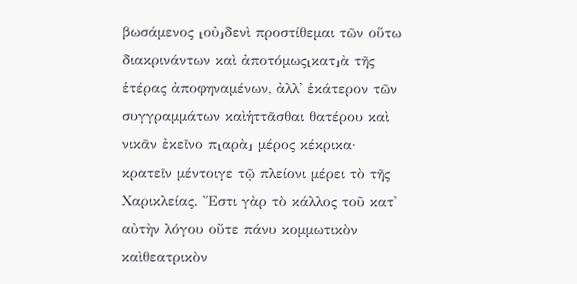βωσάμενος ⸤οὐ⸥δενὶ προστίθεμαι τῶν οὕτω διακρινάντων καὶ ἀποτόμως⸤κατ⸥ὰ τῆς ἑτέρας ἀποφηναμένων, ἀλλ' ἑκάτερον τῶν συγγραμμάτων καὶἡττᾶσθαι θατέρου καὶ νικᾶν ἐκεῖνο π⸤αρὰ⸥ μέρος κέκρικα· κρατεῖν μέντοιγε τῷ πλείονι μέρει τὸ τῆς Χαρικλείας. Ἔστι γὰρ τὸ κάλλος τοῦ κατ' αὐτὴν λόγου οὔτε πάνυ κομμωτικὸν καὶθεατρικὸν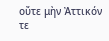οὔτε μὴν Ἀττικόν τε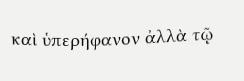καὶ ὑπερήφανον ἀλλὰ τῷ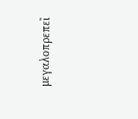μεγαλοπρεπεῖ